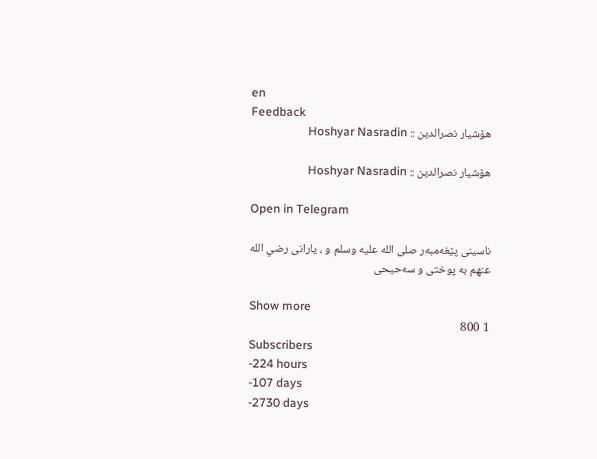en
Feedback
هۆشیار نصرالدین :: Hoshyar Nasradin

هۆشیار نصرالدین :: Hoshyar Nasradin

Open in Telegram

ناسینی پێغەمبەر صلى الله عليه وسلم و ، یارانی رضي الله عنهم بە پوختی و سەحیحی

Show more
1 800
Subscribers
-224 hours
-107 days
-2730 days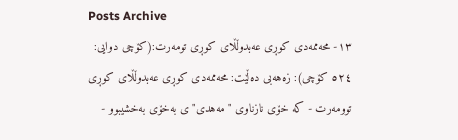Posts Archive
١٣- محەممەدی کوڕی عەبدوڵڵای کوڕی تومەرت:(کۆچی دوایی: ٥٢٤ کۆچی): زەهەبی دەڵێت: محەممەدی کوڕی عەبدوڵڵای کوڕی توومەرت - کە خۆی نازناوی "مەهدی"ی بەخۆی بەخشیبوو -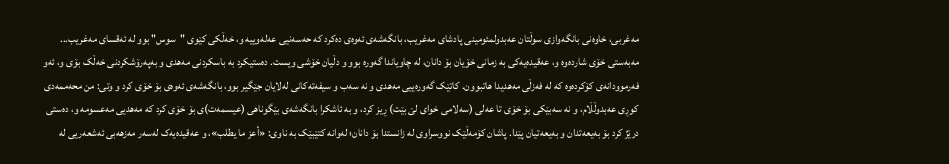مەغربی، خاوەنی بانگەوازی سوڵتان عەبدولمئومینی پادشای مەغریب، بانگەشەی ئەوەی دەکرد کە حەسەنیی عەلەوییە و، خەڵکی کێوی "سوس" بوو لە ئەقسای مەغریب... مەبەستی خۆی شاردەوە و، عەقیدەیەکی بە زمانی خۆیان بۆ دانان، لە چاویاندا گەورە بوو و دڵیان خۆشی ویست. دەستیکرد بە باسکردنی مەهدی و بەپەرۆشکردنی خەڵک بۆی و، ئەو فەرموودانەی کۆکردەوە کە لە فەزڵی مەهدیدا هاتبوون. کاتێک گەورەییی مەهدی و نە سەب و سیفەتەکانی لەلایان جێگیر بوو، بانگەشەی ئەوەی بۆ خۆی کرد و وتی: من محەممەدی کوڕی عەبدوڵڵام، و نە سەبێکی بۆ خۆی تا عەلی (سەلامی خوای لێ بێت) ڕیز کرد، و بە ئاشکرا بانگەشەی بێگوناهی (عیسمەت)ی بۆ خۆی کرد کە مەهدیی مەعسومە و، دەستی درێژ کرد بۆ بەیعەتدان و بەیعەتیان پێدا. پاشان کۆمەڵێک نووسراوی لە زانستدا بۆ دانان؛ لەوانە کتێبێک بە ناوی: «أعز ما يطلب»، و عەقیدەیەک لەسەر مەزهەبی ئەشعەریی لە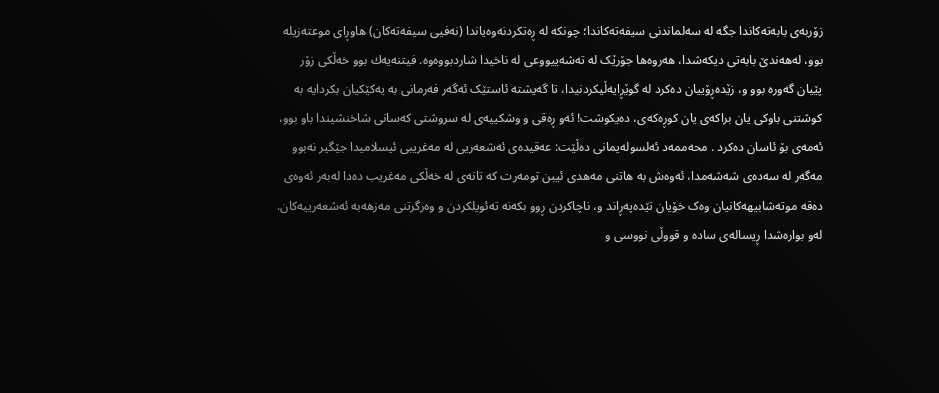زۆربەی بابەتەکاندا جگە لە سەلماندنی سیفەتەکاندا؛ چونکە لە ڕەتکردنەوەیاندا (نەفیی سیفەتەکان) هاوڕای موعتەزیلە بوو، لەهەندێ بابەتی دیکەشدا، هەروەها جۆرێک لە تەشەییووعی لە ناخیدا شاردبووەوە. فیتنەیەك بوو خەڵکی زۆر پێیان گەورە بوو و، زێدەڕۆییان دەکرد لە گوێڕایەڵیکردنیدا، تا گەیشتە ئاستێک ئەگەر فەرمانی بە یەکێکیان بکردایە بە کوشتنی باوکی یان براکەی یان کوڕەکەی، دەیکوشت! ئەو ڕەقی و وشکییەی لە سروشتی کەسانی شاخنشیندا باو بوو، ئەمەی بۆ ئاسان دەکرد . محەممەد ئەلسولەیمانی دەڵێت: عەقیدەی ئەشعەریی لە مەغریبی ئیسلامیدا جێگیر نەبوو مەگەر لە سەدەی شەشەمدا، ئەوەش بە هاتنی مەهدی ئیبن تومەرت کە تانەی لە خەڵکی مەغریب دەدا لەبەر ئەوەی دەقە موتەشابیهەکانیان وەک خۆیان تێدەپەڕاند و، ناچاکردن ڕوو بکەنە تەئویلکردن و وەرگرتنی مەزهەبە ئەشعەرییەکان. لەو بوارەشدا ڕیسالەی سادە و قووڵی نووسی و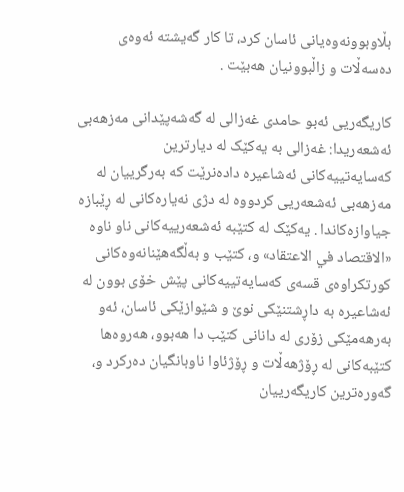بڵاوبوونەوەیانی ئاسان کرد، تا کار گەیشتە ئەوەی دەسەڵات و زاڵبوونیان هەبێت .

کاریگەریی ئەبو حامدی غەزالی لە گەشەپێدانی مەزهەبی ئەشعەریدا: غەزالی بە یەکێک لە دیارترین کەسایەتییەکانی ئەشاعیرە دادەنرێت کە بەرگرییان لە مەزهەبی ئەشعەریی کردووە لە دژی نەیارەکانی لە ڕێبازە جیاوازەکاندا . یەکێک لە کتێبە ئەشعەرییەکانی ناو ناوە «الاقتصاد في الاعتقاد» و، کتێب و بەڵگەهێنانەوەکانی کورتکراوەی قسەی کەسایەتییەکانی پێش خۆی بوون لە ئەشاعیرە بە داڕشتنێکی نوێ و شێوازێکی ئاسان، ئەو بەرهەمێکی زۆری لە دانانی کتێب دا هەبوو، هەروەها کتێبەکانی لە ڕۆژهەڵات و ڕۆژئاوا ناوبانگیان دەرکرد و، گەورەترین کاریگەرییان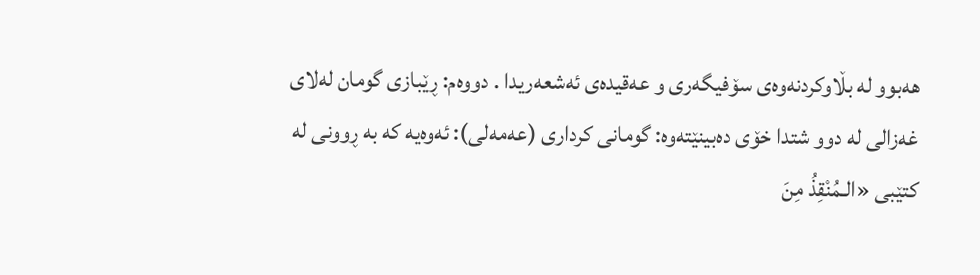هەبوو لە بڵاوکردنەوەی سۆفیگەری و عەقیدەی ئەشعەریدا . دووەم: ڕێبازی گومان لەلای غەزالی لە دوو شتدا خۆی دەبینێتەوە: گومانی کرداری (عەمەلی): ئەوەیە کە بە ڕوونی لە کتێبی «الـمُنْقِذُ مِنَ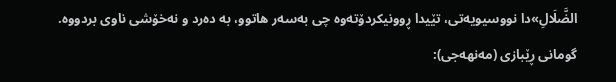الضَّلَالِ»دا نووسیویەتی، تێیدا ڕوونیکردۆتەوە چی بەسەر هاتوو، بە دەرد و نەخۆشی ناوی بردووە. گومانی ڕێبازی (مەنهەجی):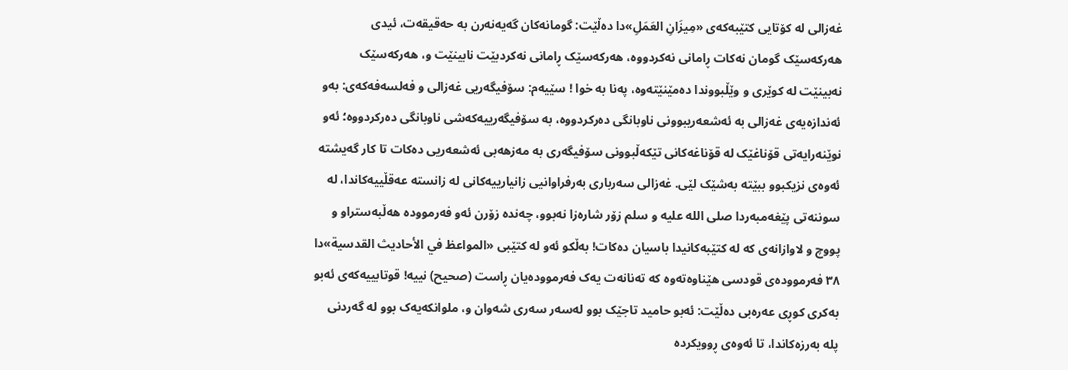غەزالی لە کۆتایی کتێبەکەی «مِيزَانِ العَمَلِ»دا دەڵێت: گومانەکان گەیەنەرن بە حەقیقەت، ئیدی هەرکەسێک گومان نەکات ڕامانی نەکردووە، هەرکەسێک ڕامانی نەکردبێت نابینێت و، هەرکەسێک نەبینێت لە کوێری و وێڵبووندا دەمێنێتەوە، پەنا بە خوا ! سێیەم: سۆفیگەریی غەزالی و فەلسەفەکەی: بەو ئەندازەیەی غەزالی بە ئەشعەریبوونی ناوبانگی دەرکردووە، بە سۆفیگەرییەکەشی ناوبانگی دەرکردووە؛ ئەو نوێنەرایەتی قۆناغێک لە قۆناغەکانی تێکەڵبوونی سۆفیگەری بە مەزهەبی ئەشعەریی دەکات تا کار گەیشتە ئەوەی نزیکبوو ببێتە بەشێک لێی. غەزالی سەرباری بەرفراوانیی زانیارییەکانی لە زانستە عەقڵییەکاندا، لە سوننەتی پێغەمبەردا صلی الله علیە و سلم زۆر شارەزا نەبوو، چەندە زۆرن ئەو فەرموودە هەڵبەستراو و پووچ و لاوازانەی کە لە کتێبەکانیدا باسیان دەکات! بەڵکو ئەو لە کتێبی «المواعظ في الأحاديث القدسية»دا ٣٨ فەرموودەی قودسی هێناوەتەوە کە تەنانەت یەک فەرموودەیان ڕاست (صحيح) نییە! قوتابییەکەی ئەبو بەکری کوڕی عەرەبی دەڵێت: ئەبو حامید تاجێک بوو لەسەر سەری شەوان و، ملوانکەیەک بوو لە گەردنی پلە بەرزەکاندا، تا ئەوەی ڕوویکردە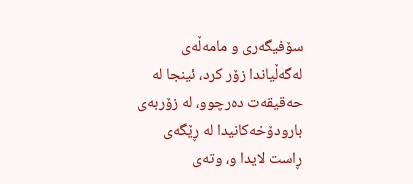سۆفیگەری و مامەڵەی لەگەڵیاندا زۆر کرد، ئینجا لە حەقیقەت دەرچوو، لە زۆربەی بارودۆخەکانیدا لە ڕێگەی ڕاست لایدا و، وتەی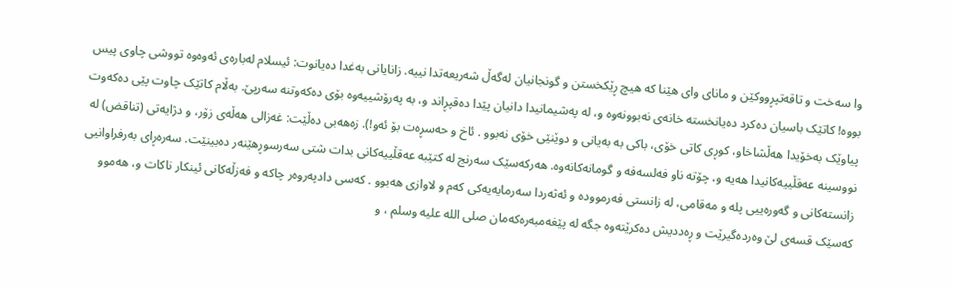وا سەخت و تاقەتپڕووکێن و مانای وای هێنا کە هیچ ڕێکخستن و گونجانیان لەگەڵ شەریعەتدا نییە. زانایانی بەغدا دەیانوت: ئیسلام لەبارەی ئەوەوە تووشی چاوی پیس بووە! کاتێک باسیان دەکرد دەیانخستە خانەی نەبوونەوە و، لە پەشیمانیدا دانیان پێدا دەقپڕاند و، بە پەرۆشییەوە بۆی دەکەوتنە سەرپێ. بەڵام کاتێک چاوت پێی دەکەوت پیاوێک بەخۆیدا هەڵشاخاو، کوڕی کاتی خۆی، باکی بە بەیانی و دوێنێی خۆی نەبوو . ئاخ و حەسڕەت بۆ ئەو!). زەهەبی دەڵێت: غەزالی هەڵەی زۆر، و دژایەتی (تناقض) لە نووسینە عەقڵییەکانیدا هەیە و، چۆتە ناو فەلسەفە و گومانەکانەوە. هەرکەسێک سەرنج لە کتێبە عەقڵییەکانی بدات شتی سەرسوڕهێنەر دەبینێت. سەرەڕای بەرفراوانیی زانستەکانی و گەورەییی پلە و مەقامی، لە زانستی فەرموودە و ئەثەردا سەرمایەیەکی کەم و لاوازی هەبوو . کەسی دادپەروەر چاکە و فەزڵەکانی ئینکار ناکات و، هەموو کەسێک قسەی لێ وەردەگیرێت و ڕەددیش دەکرێتەوە جگە لە پێغەمبەرەکەمان صلى الله عليه وسلم ، و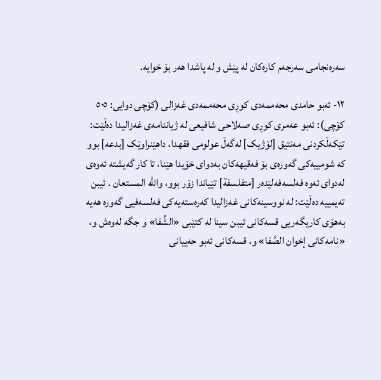سەرەنجامی سەرجەم کارەکان لە پێش و لە پاشدا هەر بۆ خوایە.

١٢- ئەبو حامدی محەممەدی کوڕی محەممەدی غەزالی (کۆچی دوایی: ٥٠٥ کۆچی): ئەبو عەمری کوڕی صەلاحی شافیعی لە ژیاننامەی غەزالیدا دەڵێت: تێکەڵکردنی مەنتیق [لۆژیک] لەگەڵ عولومی فقهدا، داهێنراوێک [بدعە] بوو کە شومییەکی گەورەی بۆ فەقیهەکان بەدوای خۆیدا هێنا، تا کار گەیشتە ئەوەی لەدوای ئەوە فەلسەفەلێدەر [متفلسفة] تێیاندا زۆر بوو، والله المستعان . ئیبن تەیمییە دەڵێت: لە نووسینەکانی غەزالیدا کەرەستەیەکی فەلسەفیی گەورە هەیە بەهۆی کاریگەریی قسەکانی ئیبن سینا لە کتێبی «الشِّفا» و جگە لەوەش و، «نامەکانی إخوان الصَّفا» و، قسەکانی ئەبو حەییانی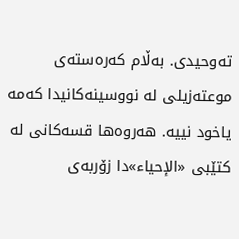تەوحیدی. بەڵام کەرەستەی موعتەزیلی لە نووسینەکانیدا کەمە یاخود نییە. هەروەها قسەکانی لە کتێبی «الإحياء»دا زۆربەی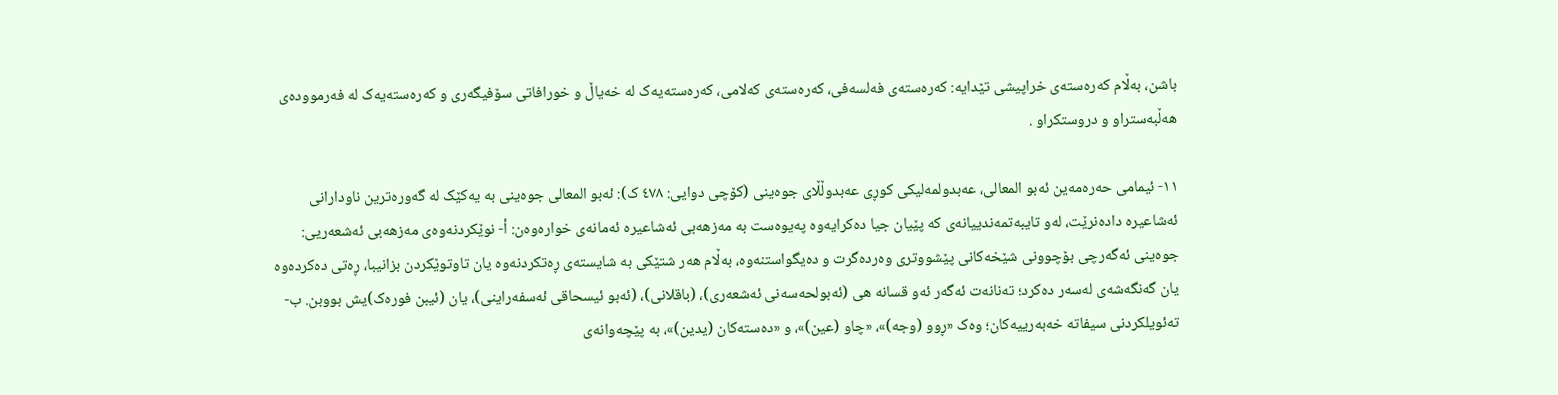باشن، بەڵام کەرەستەی خراپیشی تێدایە: کەرەستەی فەلسەفی، کەرەستەی کەلامی، کەرەستەیەک لە خەیاڵ و خورافاتی سۆفیگەری و کەرەستەیەک لە فەرموودەی هەڵبەستراو و دروستکراو .

١١- ئیمامی حەرەمەین ئەبو المعالی، عەبدولمەلیکی کوڕی عەبدوڵڵای جوەینی (کۆچی دوایی: ٤٧٨ ک): ئەبو المعالی جوەینی بە یەکێک لە گەورەترین ناودارانی ئەشاعیرە دادەنرێت، لەو تایبەتمەندییانەی کە پێیان جیا دەکرایەوە پەیوەست بە مەزهەبی ئەشاعیرە ئەمانەی خوارەوەن: أ- نوێکردنەوەی مەزهەبی ئەشعەریی: جوەینی ئەگەرچی بۆچوونی شێخەکانی پێشووتری وەردەگرت و دەیگواستنەوە، بەڵام هەر شتێکی بە شایستەی ڕەتکردنەوە یان تاوتوێکردن بزانیبا، ڕەتی دەکردەوە یان گەنگەشەی لەسەر دەکرد؛ تەنانەت ئەگەر ئەو قسانە هی (ئەبولحەسەنی ئەشعەری)، (باقلانی)، (ئەبو ئیسحاقی ئەسفەراینی)، یان (ئیبن فورەک)یش بووبن. ب- تەئویلکردنی سیفاتە خەبەرییەکان؛ وەک «ڕوو (وجه)»، «چاو (عین)»، و «دەستەکان (یدین)»، بە پێچەوانەی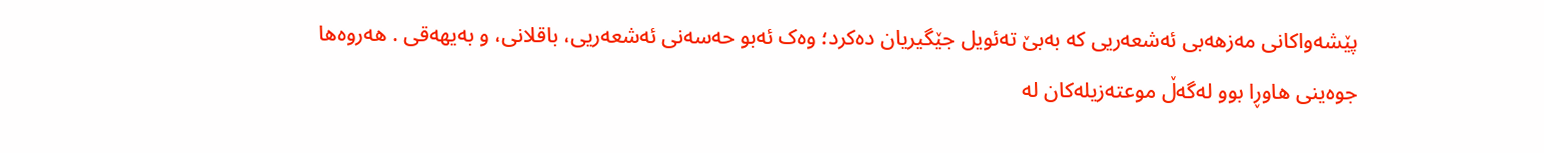پێشەواکانی مەزهەبی ئەشعەریی کە بەبێ تەئویل جێگیریان دەکرد؛ وەک ئەبو حەسەنی ئەشعەریی، باقلانی، و بەیھەقی . هەروەها جوەینی هاوڕا بوو لەگەڵ موعتەزیلەکان لە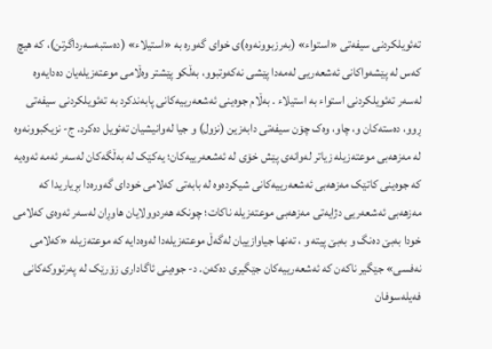تەئویلکردنی سیفەتی «استواء» (بەرزبوونەوە)ی خوای گەورە بە «استیلاء» (دەستبەسەرداگرتن)، کە هیچ کەس لە پێشەواکانی ئەشعەریی لەمەدا پێشی نەکەوتبوو، بەڵکو پێشتر وەڵامی موعتەزیلەیان دەدایەوە لەسەر تەئویلکردنی استواء بە استیلاء . بەڵام جوەینی ئەشعەرییەکانی پابەندکرد بە تەئویلکردنی سیفەتی ڕوو، دەستەکان و، چاو، وەک چۆن سیفەتی دابەزین (نزول) و جیا لەوانیشیان تەئویل دەکرد. ج- نزیکبوونەوە لە مەزهەبی موعتەزیلە زیاتر لەوانەی پێش خۆی لە ئەشعەرییەکان؛ یەکێک لە بەڵگەکان لەسەر ئەمە ئەوەیە کە جوەینی کاتێک مەزهەبی ئەشعەرییەکانی شیکردەوە لە بابەتی کەلامی خودای گەورەدا بڕیاریدا کە مەزهەبی ئەشعەریی دژایەتی مەزهەبی موعتەزیلە ناکات؛ چونکە هەردوولایان هاوڕان لەسەر ئەوەی کەلامی خودا بەبێ دەنگ و بەبێ پیتە و ، تەنها جیاوازییان لەگەڵ موعتەزیلەدا لەوەدایە کە موعتەزیلە «کەلامی نەفسی» جێگیر ناکەن کە ئەشعەرییەکان جێگیری دەکەن. د- جوەینی ئاگاداری زۆرێک لە پەرتووکەکانی فەیلەسوفان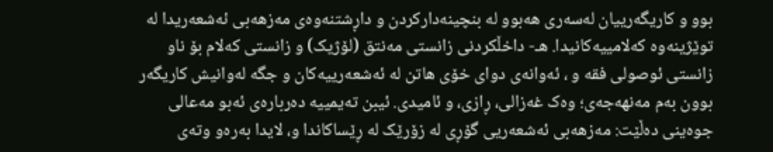بوو و کاریگەرییان لەسەری هەبوو لە بنچینەدارکردن و داڕشتنەوەی مەزهەبی ئەشعەریدا لە توێژینەوە کەلامییەکانیدا. هـ- داخڵکردنی زانستی مەنتق (لۆژیک) و زانستی کەلام بۆ ناو زانستی ئوصولی فقه و ، ئەوانەی دوای خۆی هاتن لە ئەشعەرییەکان و جگە لەوانیش کاریگەر بوون بەم مەنهەجەی؛ وەک غەزالی، ڕازی، و ئامیدی. ئیبن تەیمییە دەربارەی ئەبو مەعالی جوەینی دەڵێت: مەزهەبی ئەشعەریی گۆڕی لە زۆرێک لە ڕێساکاندا و، لایدا بەرەو وتەی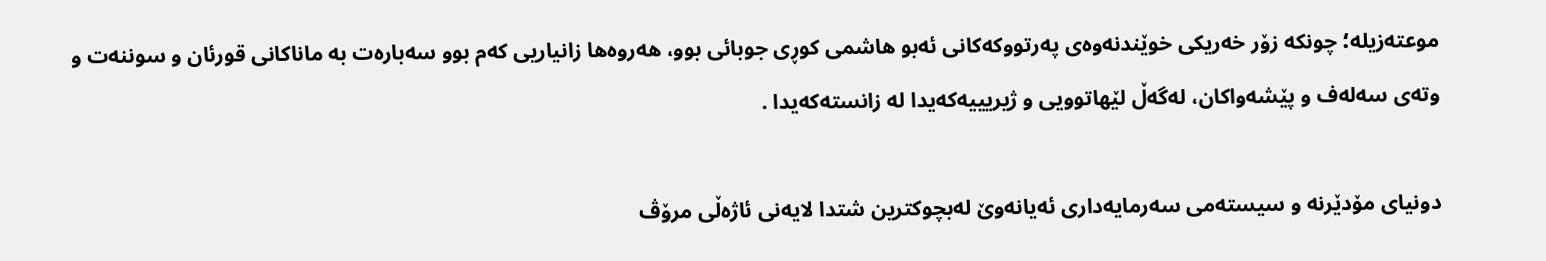موعتەزیلە؛ چونکە زۆر خەریکی خوێندنەوەی پەرتووکەکانی ئەبو هاشمی کوڕی جوبائی بوو، هەروەها زانیاریی کەم بوو سەبارەت بە ماناکانی قورئان و سوننەت و وتەی سەلەف و پێشەواکان، لەگەڵ لێهاتوویی و ژیریییەکەیدا لە زانستەکەیدا .

دونیای مۆدێرنە و سیستەمی سەرمایەداری ئەیانەوێ لەبچوکترین شتدا لایەنی ئاژەڵی مرۆڤ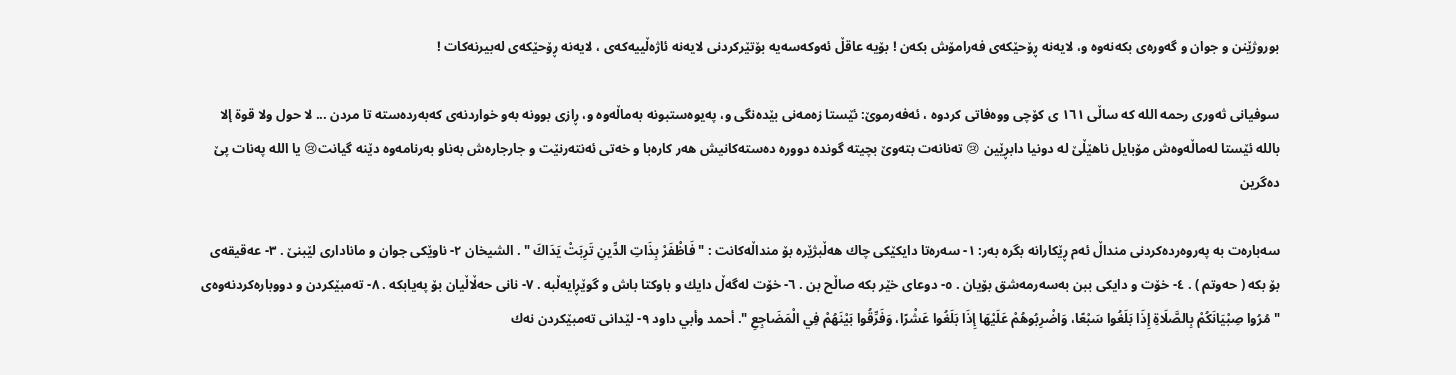بوروژێنن و جوان و گەورەی بکەنەوە و، لایەنە ڕۆحێکەی فەرامۆش بکەن ! بۆیە عاقڵ ئەوکەسەیە بۆتێرکردنی لایەنە ئاژەڵییەکەی ، لایەنە ڕۆحێکەی لەبیرنەکات !

سوفیانی ثەوری رحمە الله كە ساڵی ١٦١ ی كۆچی ووەفاتی كردوە ، ئەفەرموێ: ئێستا زەمەنی بێدەنگی و، پەیوەستبونە بەماڵەوە و، ڕازی بوونە بەو خواردنەی كەبەردەستە تا مردن ... لا حول ولا قوة إلا بالله ئێستا لەماڵەوەش مۆبایل ناهێڵێ لە دونیا دابڕێین 😢 تەنانەت بتەوێ بچیتە گوندە دوورە دەستەكانیش هەر كارەبا و خەتی ئەنتەرنێت و جارجارەش بەناو بەرنامەوە دێنە گیانت😢 یا الله پەنات پێ دەگرین

سەبارەت بە پەروەردەکردنی منداڵ ئەم ڕێکارانە بگرە بەر: ١- سەرەتا دایکێکی چاك هەڵبژێرە بۆ منداڵەکانت : " فَاظْفَرْ بِذَاتِ الدِّينِ تَرِبَتْ يَدَاكَ " . الشيخان ٢- ناوێکی جوان و ماناداری لێبنێ . ٣- عەقیقەی بۆ بکە ( حەوتم ) . ٤- خۆت و دایکی ببن بەسەرمەشق بۆیان . ٥- دوعای خێر بکە صاڵح بن . ٦- خۆت لەگەڵ دایك و باوکتا باش و گوێڕایەڵبە . ٧- نانی حەڵاڵیان بۆ پەیابکە . ٨- تەمبێکردن و دووبارەکردنەوەی " مُرُوا صِبْيَانَكُمْ بِالصَّلَاةِ إِذَا بَلَغُوا سَبْعًا، وَاضْرِبُوهُمْ عَلَيْهَا إِذَا بَلَغُوا عَشْرًا، وَفَرِّقُوا بَيْنَهُمْ فِي الْمَضَاجِعِ ". أحمد وأبي داود ٩- لێدانی تەمبێکردن نەك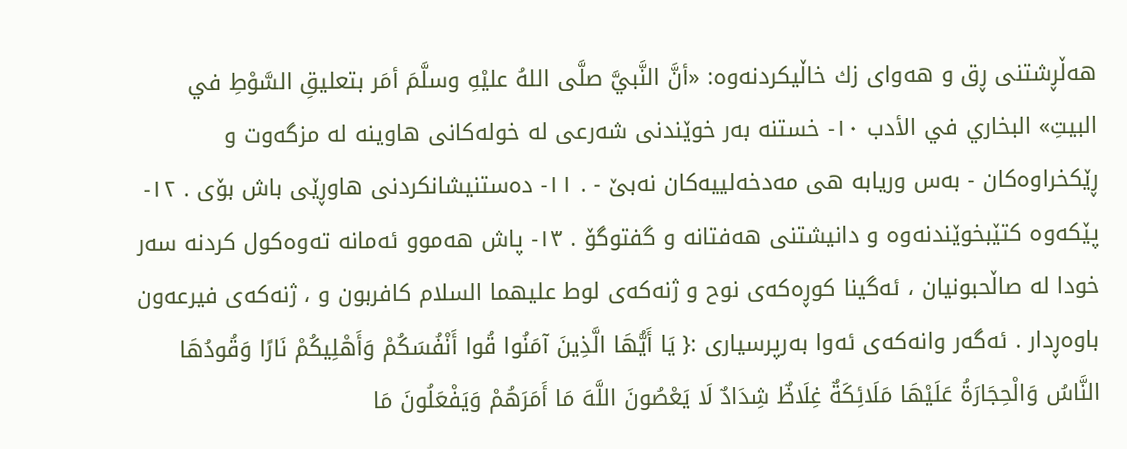هەڵڕشتنی ڕق و هەوای زك خاڵیکردنەوە: «أنَّ النَّبيَّ صلَّى اللهُ عليْهِ وسلَّمَ أمَر بتعليقِ السَّوْطِ في البيتِ» البخاري في الأدب ١٠- خستنە بەر خوێندنی شەرعی لە خولەکانی هاوینە لە مزگەوت و ڕێکخراوەکان - بەس وریابە هی مەدخەلییەکان نەبێ - . ١١- دەستنیشانکردنی هاوڕێی باش بۆی . ١٢- پێکەوە کتێبخوێندنەوە و دانیشتنی هەفتانە و گفتوگۆ . ١٣- پاش هەموو ئەمانە تەوەکول کردنە سەر خودا لە صاڵحبونیان ، ئەگینا کوڕەکەی نوح و ژنەکەی لوط علیهما السلام کافربون و ، ژنەکەی فیرعەون باوەڕدار . ئەگەر وانەکەی ئەوا بەرپرسیاری :{ يَا أَيُّهَا الَّذِينَ آمَنُوا قُوا أَنْفُسَكُمْ وَأَهْلِيكُمْ نَارًا وَقُودُهَا النَّاسُ وَالْحِجَارَةُ عَلَيْهَا مَلَائِكَةٌ غِلَاظٌ شِدَادٌ لَا يَعْصُونَ اللَّهَ مَا أَمَرَهُمْ وَيَفْعَلُونَ مَا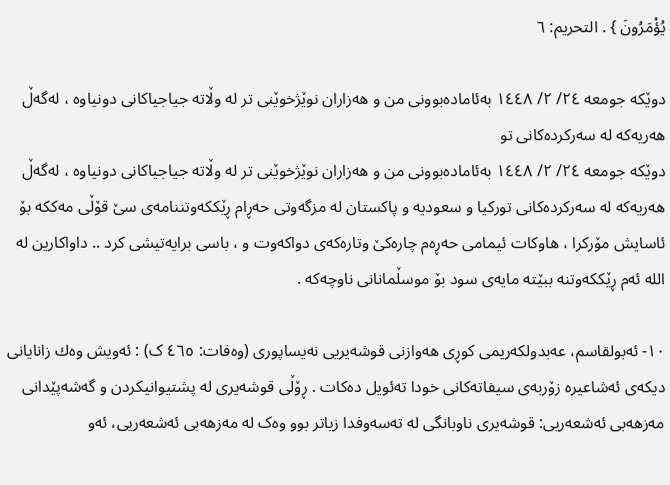يُؤْمَرُونَ } . التحريم: ٦

دوێکە جومعە ٢٤/ ٢/ ١٤٤٨ بەئامادەبوونی من و هەزاران نوێژخوێنی تر لە وڵاتە جیاجیاکانی دونیاوە ، لەگەڵ هەریەکە لە سەرکردەکانی تو
دوێکە جومعە ٢٤/ ٢/ ١٤٤٨ بەئامادەبوونی من و هەزاران نوێژخوێنی تر لە وڵاتە جیاجیاکانی دونیاوە ، لەگەڵ هەریەکە لە سەرکردەکانی تورکیا و سعودیە و پاکستان لە مزگەوتی حەڕام ڕێککەوتننامەی سێ قۆڵی مەککە بۆ ئاسایش مۆرکرا ، هاوکات ئیمامی حەڕەم چارەکێ وتارەکەی دواکەوت و ، باسی برایەتیشی کرد .. داواکارین لە الله ئەم ڕێککەوتنە ببێتە مایەی سود بۆ موسڵمانانی ناوچەکە .

١٠- ئەبولقاسم، عەبدولکەریمی کوڕی هەوازنی قوشەیریی نەیساپوری (وەفات: ٤٦٥ ک) : ئەویش وەك زانایانی دیکەی ئەشاعیرە زۆربەی سیفاتەکانی خودا تەئویل دەکات . ڕۆڵی قوشەیری لە پشتیوانیکردن و گەشەپێدانی مەزهەبی ئەشعەریی: قوشەیری ناوبانگی لە تەسەوفدا زیاتر بوو وەک لە مەزهەبی ئەشعەریی، ئەو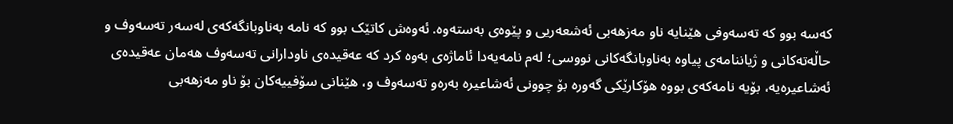کەسە بوو کە تەسەوفی هێنایە ناو مەزهەبی ئەشعەریی و پێوەی بەستەوە. ئەوەش کاتێک بوو کە نامە بەناوبانگەکەی لەسەر تەسەوف و حاڵەتەکانی و ژیاننامەی پیاوە بەناوبانگەکانی نووسی؛ لەم نامەیەدا ئاماژەی بەوە کرد کە عەقیدەی ناودارانی تەسەوف هەمان عەقیدەی ئەشاعیرەیە، بۆیە نامەکەی بووە هۆکارێکی گەورە بۆ چوونی ئەشاعیرە بەرەو تەسەوف و، هێنانی سۆفییەکان بۆ ناو مەزهەبی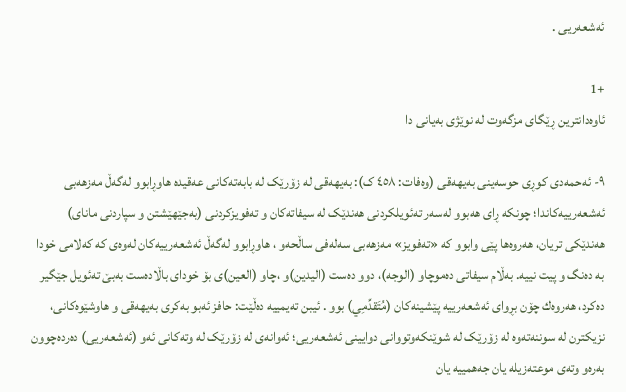ئەشعەریی .

+1
ئاوەدانترین ڕێگای مزگەوت لە نوێژی بەیانی دا

٩- ئەحمەدی کوڕی حوسەینی بەیهەقی (وەفات: ٤٥٨ ک): بەیهەقی لە زۆرێک لە بابەتەکانی عەقیدە هاوڕابوو لەگەڵ مەزهەبی ئەشعەرییەکاندا؛ چونکە ڕای هەبوو لەسەر تەئویلکردنی هەندێک لە سیفاتەکان و تەفویزکردنی (بەجێهێشتن و سپاردنی مانای) هەندێکی تریان، هەروەها پێی وابوو کە «تەفویز» مەزهەبی سەلەفی ساڵحەو ، هاوڕابوو لەگەڵ ئەشعەرییەکان لەوەی کە کەلامی خودا بە دەنگ و پیت نییە. بەڵام سیفاتی دەموچاو (الوجه)، دوو دەست (اليدين)و ،چاو (العين)ی بۆ خودای باڵادەست بەبێ تەئویل جێگیر دەکرد، هەروەك چۆن بڕوای ئەشعەرییە پێشینەکان (مُتَقدِّمِي) بوو . ئیبن تەیمییە دەڵێت: حافز ئەبو بەکری بەیهەقی و هاوشێوەکانی، نزیکترن لە سوننەتەوە لە زۆرێک لە شوێنکەوتووانی دوایینی ئەشعەریی؛ ئەوانەی لە زۆرێک لە وتەکانی ئەو (ئەشعەریی) دەردەچوون بەرەو وتەی موعتەزیلە یان جەهمییە یان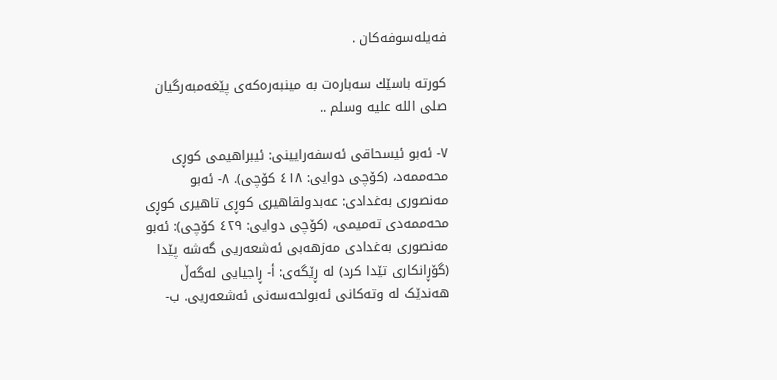فەیلەسوفەکان .

کورتە باسێك سەبارەت بە مینبەرەکەی پێغەمبەرگیان صلى الله عليه وسلم ..

٧- ئەبو ئیسحاقی ئەسفەرایینی: ئیبراهیمی کوڕی محەممەد، (کۆچی دوایی: ٤١٨ کۆچی). ٨- ئەبو مەنصوری بەغدادی: عەبدولقاهیری کوڕی تاهیری کوڕی محەممەدی تەمیمی، (کۆچی دوایی: ٤٢٩ کۆچی): ئەبو مەنصوری بەغدادی مەزهەبی ئەشعەریی گەشە پێدا (گۆڕانکاری تێدا کرد) لە ڕێگەی: أ- ڕاجیایی لەگەڵ هەندێک لە وتەکانی ئەبولحەسەنی ئەشعەریی. ب-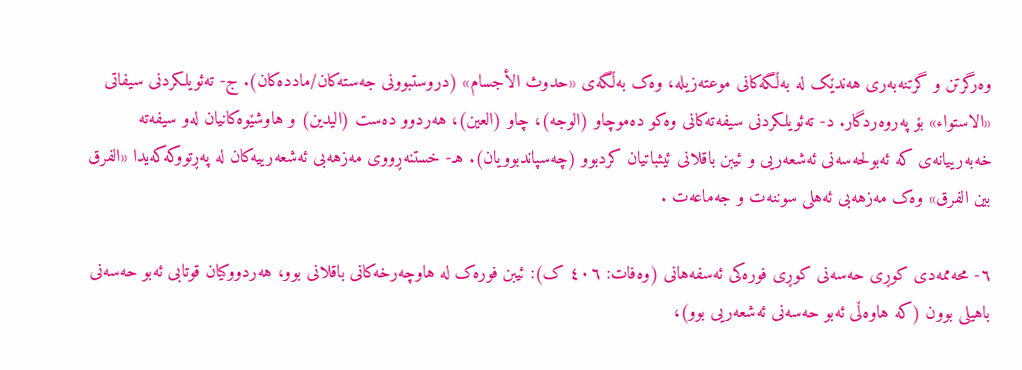وەرگرتن و گرتنەبەری هەندێک لە بەڵگەکانی موعتەزیلە، وەک بەڵگەی «حدوث الأجسام» (دروستبوونی جەستەکان/ماددەکان). ج- ته‌ئویلکردنی سیفاتی «الاستواء» بۆ پەروەردگار. د- ته‌ئویلکردنی سیفەتەکانی وەکو دەموچاو (الوجه)، چاو (العين)، هەردوو دەست (اليدين) و هاوشێوەکانیان لەو سیفەتە خەبەرییانەی کە ئەبولحەسەنی ئەشعەریی و ئیبن باقلانی ئیثباتیان کردبوو (چەسپاندبوویان). هـ- خستنەڕووی مەزهەبی ئەشعەرییەکان لە پەڕتووکەکەیدا «الفرق بين الفرق» وەک مەزهەبی ئەهلی سوننەت و جەماعەت .

٦- محەممەدی کوڕی حەسەنی کوڕی فورەکی ئەسفەهانی (وەفات: ٤٠٦ ک): ئیبن فورەک لە هاوچەرخەکانی باقلانی بوو، هەردووکیان قوتابی ئەبو حەسەنی باهیلی بوون (کە هاوەڵی ئەبو حەسەنی ئەشعەریی بوو)،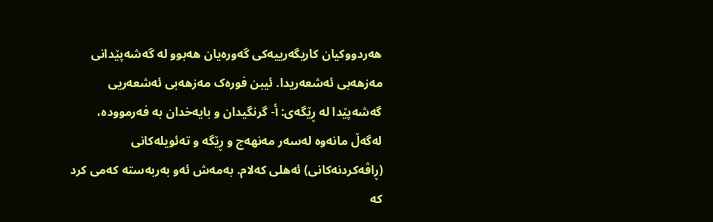هەردووکیان کاریگەرییەکی گەورەیان هەبوو لە گەشەپێدانی مەزهەبی ئەشعەریدا. ئیبن فورەک مەزهەبی ئەشعەریی گەشەپێدا لە ڕێگەی: أ- گرنگیدان و بایەخدان بە فەرموودە، لەگەڵ مانەوە لەسەر مەنهەج و ڕێگە و تەئویلەکانی (ڕاڤەکردنەکانی) ئەهلی کەلام. بەمەش ئەو بەربەستە کەمی کرد کە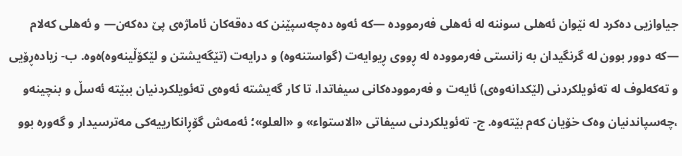جیاوازیی دەکرد لە نێوان ئەهلی سوننە لە ئەهلی فەرموودە —کە ئەوە دەچەسپێنن کە دەقەکان ئاماژەی پێ دەکەن— و ئەهلی کەلام —کە دوور بوون لە گرنگیدان بە زانستی فەرموودە لە ڕووی ڕیوایەت (گواستنەوە) و درایەت (تێگەیشتن و لێکۆڵینەوە)ەوە. ب- زیاده‌ڕۆیی و ته‌كه‌لوف لە ته‌ئویلکردنی (لێکدانەوەی) ئایه‌ت و فه‌رمووده‌كانی سیفاتدا، تا کار گەیشتە ئەوەی ته‌ئویلکردنیان ببێتە ئەسڵ و بنچینەو ،چەسپاندنیان وەک خۆیان کەم بێتەوە. ج- ته‌ئویلکردنی سیفاتی «الاستواء» و «العلو»؛ ئه‌مه‌ش گۆڕانکارییەکی مه‌ترسیدار و گه‌وره‌ بوو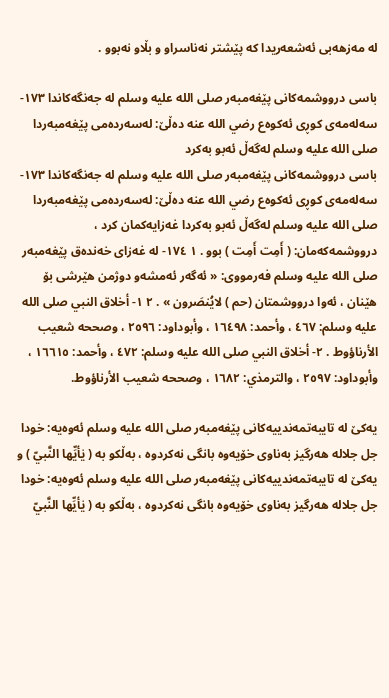له‌ مه‌زهه‌بی ئه‌شعه‌ریدا كه‌ پێشتر نەناسراو و بڵاو نه‌بوو .

باسی درووشمەکانی پێغەمبەر صلى الله عليه وسلم لە جەنگەکاندا ١٧٣- سەلەمەی كوڕی ئەکوەع رضي الله عنه دەڵێ: لەسەردەمی پێغەمبەردا صلى الله عليه وسلم لەگەڵ ئەبو بەکرد
باسی درووشمەکانی پێغەمبەر صلى الله عليه وسلم لە جەنگەکاندا ١٧٣- سەلەمەی كوڕی ئەکوەع رضي الله عنه دەڵێ: لەسەردەمی پێغەمبەردا صلى الله عليه وسلم لەگەڵ ئەبو بەکردا غەزایەکمان کرد ، درووشمەکەمان: ( أَمِت أَمِت ) بوو . ١ ١٧٤- لە غەزای خەندەق پێغەمبەر صلى الله عليه وسلم فەرمووی: « ئەگەر ئەمشەو دوژمن هێرشی بۆ هێنان ، ئەوا درووشمتان (حم ) لايُنصَرون » . ٢ ١- أخلاق النبي صلى الله عليه وسلم: ٤٦٧ ، وأحمد: ١٦٤٩٨ ، وأبوداود: ٢٥٩٦ ، وصححه شعيب الأرناؤوط . ٢- أخلاق النبي صلى الله عليه وسلم: ٤٧٢ ، وأحمد: ١٦٦١٥ ، وأبوداود: ٢٥٩٧ ، والترمذي: ١٦٨٢ ، وصححه شعيب الأرناؤوط.

یەكێ لە تایبەتمەندییەكانی پێغەمبەر ‌صلى الله عليه وسلم ئەوەیە: خودا جل جلاله هەرگیز بەناوی خۆیەوە بانگی نەكردوە ، بەڵكو بە ( يٰأيِّها النَّبيّ ) و
یەكێ لە تایبەتمەندییەكانی پێغەمبەر ‌صلى الله عليه وسلم ئەوەیە: خودا جل جلاله هەرگیز بەناوی خۆیەوە بانگی نەكردوە ، بەڵكو بە ( يٰأيِّها النَّبيّ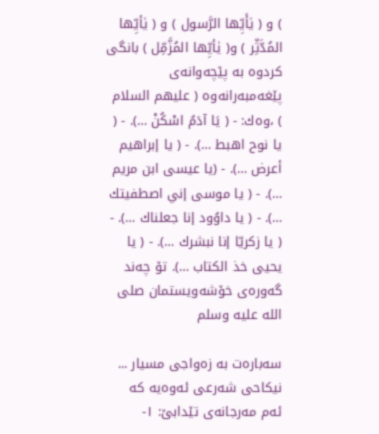) و ( يٰأَيِّها الرَّسول ) و ( يٰأيِّها المُدَّثِّر ) و( يٰأيِّها المُزَّمِّل ) بانگی كردوە بە پێچەوانەی پێغەمبەرانەوە ( علیهم السلام ) ،وەك: - ( يَا آدَمُ اسْكُنْ …). - ( يا نوح اهبط …). - ( يا إبراهيم أعرض …). - (يا عيسى ابن مريم …). - ( يا موسى إني اصطفيتك …). - ( يا داوُود إنا جعلناك …). - ( يا زكريّا إنا نبشرك …). - ( يا يحيى خذ الكتاب …). تۆ چەند گەورەی خۆشەویستمان صلى الله عليه وسلم

سەبارەت بە زەواجی مسیار ... نیكاحی شەرعی ئەوەیە كە ئەم مەرجانەی تێدابێ: ١-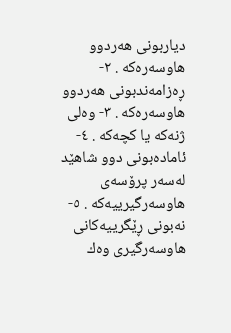دیاربونی هەردوو هاوسەرەكە . ٢- ڕەزامەندبونی هەردوو هاوسەرەكە . ٣- وەلی ژنەكە یا كچەكە . ٤- ئامادەبونی دوو شاهێد لەسەر پرۆسەی هاوسەرگیرییەكە . ٥- نەبونی ڕێگرییەكانی هاوسەرگیری وەك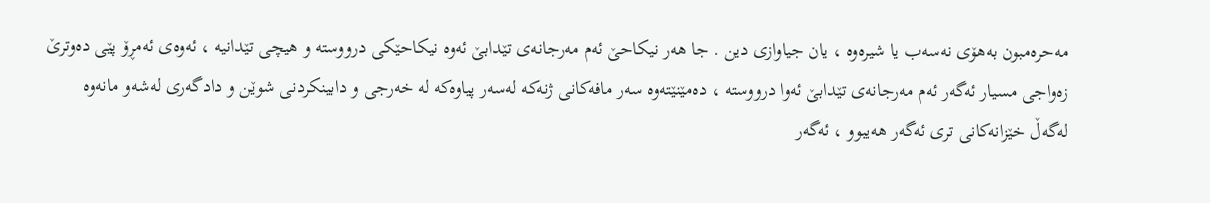مەحرەمبون بەهۆی نەسەب یا شیرەوە ، یان جیاوازی دین . جا هەر نیكاحێ ئەم مەرجانەی تێدابێ ئەوە نیكاحێكی درووستە و هیچی تێدانیە ، ئەوەی ئەمڕۆ پێی دەوترێ زەواجی مسیار ئەگەر ئەم مەرجانەی تێدابێ ئەوا درووستە ، دەمێنێتەوە سەر مافەكانی ژنەكە لەسەر پیاوەكە لە خەرجی و دابینكردنی شوێن و دادگەری لەشەو مانەوە لەگەڵ خێزانەكانی تری ئەگەر هەیبوو ، ئەگەر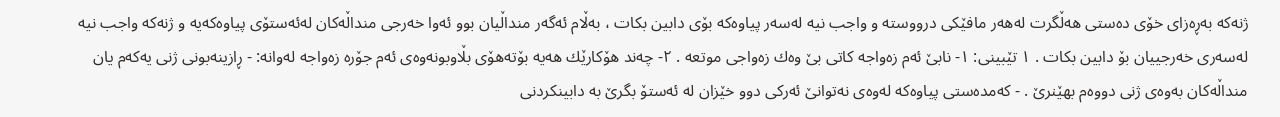ژنەكە بەڕەزای خۆی دەستی هەڵگرت لەهەر مافێكی درووستە و واجب نیە لەسەر پیاوەكە بۆی دابین بكات ، بەڵام ئەگەر منداڵیان بوو ئەوا خەرجی منداڵەكان لەئەستۆی پیاوەكەیە و ژنەكە واجب نیە لەسەری خەرجییان بۆ دابین بكات . ١ تێبینی: ١- نابێ ئەم زەواجە كاتی بێ وەك زەواجی موتعە . ٢- چەند هۆكارێك هەیە بۆتەهۆی بڵاوبونەوەی ئەم جۆرە زەواجە لەوانە: - ڕازینەبونی ژنی یەكەم یان منداڵەكان بەوەی ژنی دووەم بهێنرێ . - كەمدەستی پیاوەكە لەوەی نەتوانێ ئەركی دوو خێزان لە ئەستۆ بگرێ بە دابینكردنی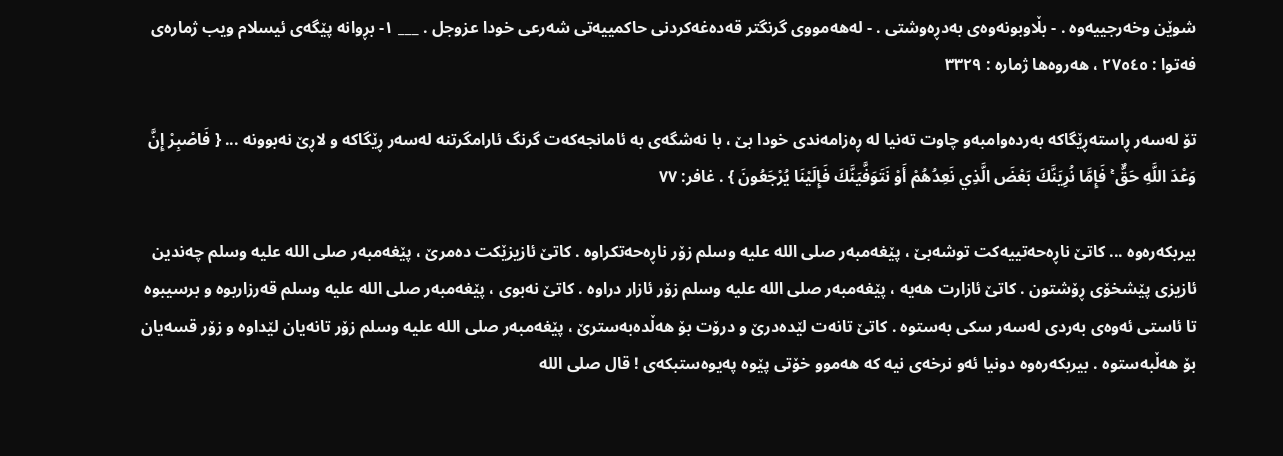شوێن وخەرجییەوە . - بڵاوبونەوەی بەدڕەوشتی . - لەهەمووی گرنگتر قەدەغەكردنی حاكمییەتی شەرعی خودا عزوجل . ___ ١- بڕوانە پێگەی ئیسلام ویب ژمارەی فەتوا : ٢٧٥٤٥ ، هەروەها ژمارە : ٣٣٢٩

تۆ لەسەر ڕاستەڕێگاكە بەردەوامبەو چاوت تەنیا لە ڕەزامەندی خودا بێ ، با نەشگەی بە ئامانجەكەت گرنگ ئارامگرتنە لەسەر ڕێگاكە و لاڕێ نەبوونە ... { فَاصْبِرْ إِنَّ وَعْدَ اللَّهِ حَقٌّ ۚ فَإِمَّا نُرِيَنَّكَ بَعْضَ الَّذِي نَعِدُهُمْ أَوْ نَتَوَفَّيَنَّكَ فَإِلَيْنَا يُرْجَعُونَ } . غافر: ٧٧

بیربكەرەوە ... كاتێ ناڕەحەتییەكت توشەبێ ، پێغەمبەر صلى الله عليه وسلم زۆر ناڕەحەتكراوە . كاتێ ئازیزێكت دەمرێ ، پێغەمبەر صلى الله عليه وسلم چەندین ئازیزی پێشخۆی ڕۆشتون . كاتێ ئازارت هەیە ، پێغەمبەر صلى الله عليه وسلم زۆر ئازار دراوە . كاتێ نەبوی ، پێغەمبەر صلى الله عليه وسلم قەرزاربوە و برسیبوە تا ئاستی ئەوەی بەردی لەسەر سكی بەستوە . كاتێ تانەت لێدەدرێ و درۆت بۆ هەڵدەبەسترێ ، پێغەمبەر صلى الله عليه وسلم زۆر تانەیان لێداوە و زۆر قسەیان بۆ هەڵبەستوە . بیربكەرەوە دونیا ئەو نرخەی نیە كە هەموو خۆتی پێوە پەیوەستبكەی ! قال صلى الله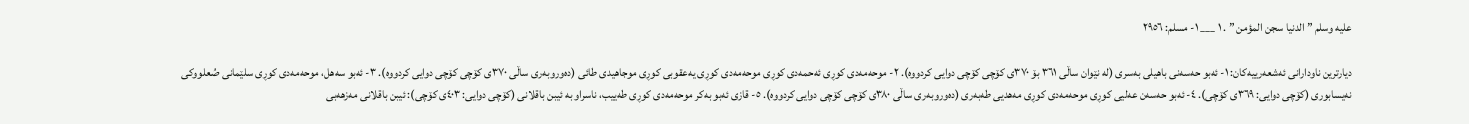عليه وسلم ” الدنیا سجن المؤمن ” . ١ ___ ١- مسلم: ٢٩٥٦

دیارترین ناودارانی ئەشعەرییەکان: ١- ئەبو حەسەنی باهیلی بەسری (لە نێوان ساڵی ٣٦١ بۆ ٣٧٠ی کۆچی کۆچی دوایی کردووە). ٢- موحەمەدی کوڕی ئەحمەدی کوڕی موحەمەدی کوڕی یەعقوبی کوڕی موجاهیدی طائی (دەوروبەری ساڵی ٣٧٠ی کۆچی کۆچی دوایی کردووە). ٣- ئەبو سەهل، موحەمەدی کوڕی سلێمانی صُعلووکی نەیسابوری (کۆچی دوایی: ٣٦٩ی کۆچی). ٤- ئەبو حەسەن عەلیی کوڕی موحەمەدی کوڕی مەهدیی طەبەری (دەوروبەری ساڵی ٣٨٠ی کۆچی کۆچی دوایی کردووە). ٥- قازی ئەبو بەکر موحەمەدی کوڕی طەییب، ناسراو بە ئیبن باقلانی (کۆچی دوایی: ٤٠٣ی کۆچی): ئیبن باقلانی مەزهەبی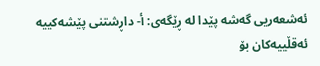ئەشعەریی گەشە پێدا لە ڕێگەی: أ- داڕشتنی پێشەکییە ئەقڵییەکان بۆ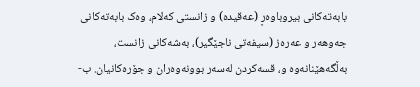بابەتەکانی بیروباوەڕ (عەقیدە) و زانستی کەلام، وەک بابەتەکانی جەوهەر و عەرەز (سیفەتی ناجێگیر)، بەشەکانی زانست، بەڵگەهێنانەوە و، قسەکردن لەسەر بوونەوەران و جۆرەکانیان. ب-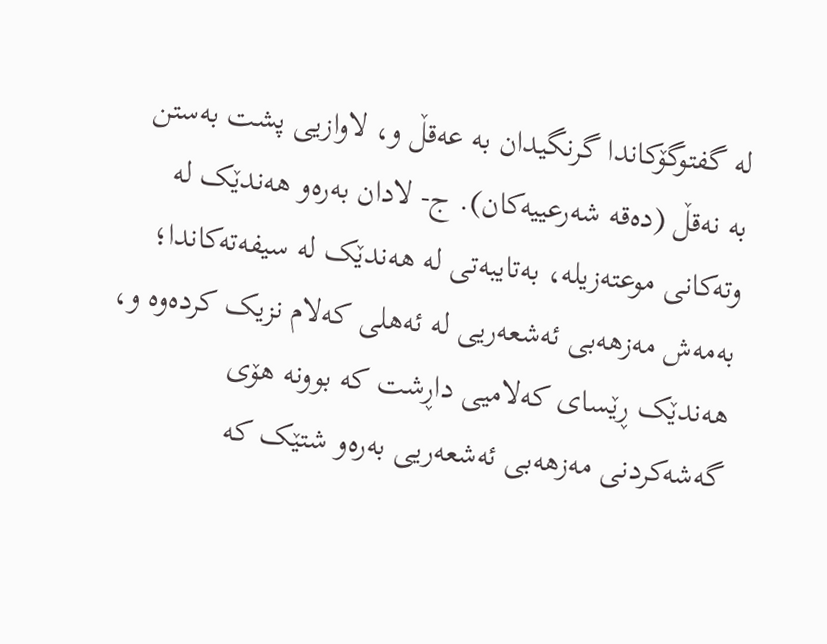لە گفتوگۆکاندا گرنگیدان بە عەقڵ و، لاوازیی پشت بەستن بە نەقڵ (دەقە شەرعییەکان). ج- لادان بەرەو هەندێک لە وتەکانی موعتەزیلە، بەتایبەتی لە هەندێک لە سیفەتەکاندا؛ بەمەش مەزهەبی ئەشعەریی لە ئەهلی کەلام نزیک کردەوە و، هەندێک ڕێسای کەلامیی داڕشت کە بوونە هۆی گەشەکردنی مەزهەبی ئەشعەریی بەرەو شتێک کە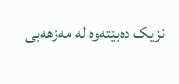نزیک دەبێتەوە لە مەزهەبی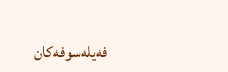فەیلەسوفەکان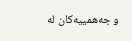و جەهمییەکان لە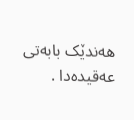هەندێک بابەتی عەقیدەدا .